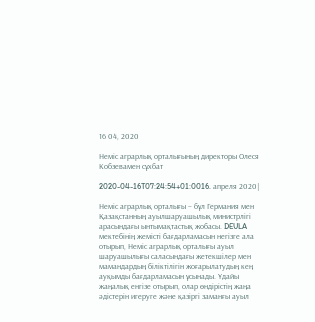16 04, 2020

Неміс аграрлық орталығының директоры Олеся Кобзевамен сұхбат

2020-04-16T07:24:54+01:0016. апреля 2020|

Неміс аграрлық орталығы – бұл Германия мен Қазақстанның ауылшаруашылық министрлігі арасындағы ынтымақтастық жобасы. DEULA мектебінің жемісті бағдарламасын негізге ала отырып, Неміс аграрлық орталығы ауыл шаруашылығы саласындағы жетекшілер мен мамандардың біліктілігін жоғарылатудың кең ауқымды бағдарламасын ұсынады. Ұдайы жаңалық енгізе отырып, олар өндірістің жаңа әдістерін игеруге және қазіргі заманғы ауыл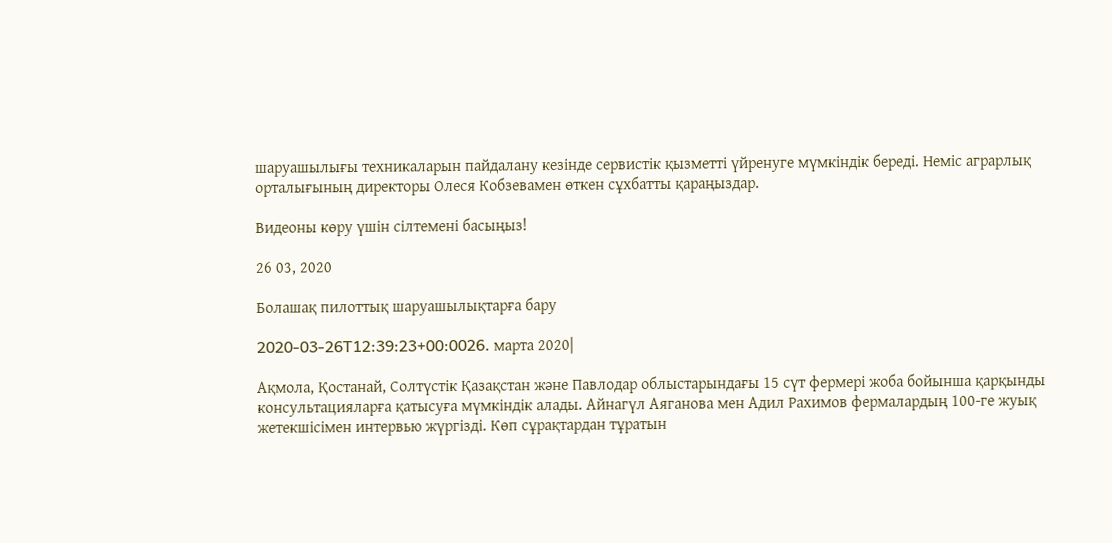шаруашылығы техникаларын пайдалану кезінде сервистік қызметті үйренуге мүмкіндік береді. Неміс аграрлық орталығының директоры Олеся Кобзевамен өткен сұхбатты қараңыздар.

Видеоны көру үшін сілтемені басыңыз!

26 03, 2020

Болашақ пилоттық шаруашылықтарға бару

2020-03-26T12:39:23+00:0026. марта 2020|

Ақмола, Қостанай, Солтүстік Қазақстан және Павлодар облыстарындағы 15 сүт фермері жоба бойынша қарқынды консультацияларға қатысуға мүмкіндік алады. Айнагүл Аяганова мен Адил Рахимов фермалардың 100-ге жуық жетекшісімен интервью жүргізді. Көп сұрақтардан тұратын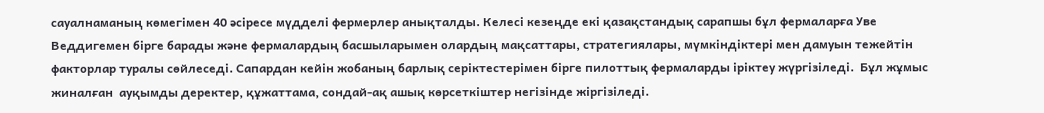сауалнаманың көмегімен 40 әсіресе мүдделі фермерлер анықталды. Келесі кезеңде екі қазақстандық сарапшы бұл фермаларға Уве Веддигемен бірге барады және фермалардың басшыларымен олардың мақсаттары, стратегиялары, мүмкіндіктері мен дамуын тежейтін факторлар туралы сөйлеседі. Сапардан кейін жобаның барлық серіктестерімен бірге пилоттық фермаларды іріктеу жүргізіледі.  Бұл жұмыс  жиналған  ауқымды деректер, құжаттама, сондай-ақ ашық көрсеткіштер негізінде жіргізіледі.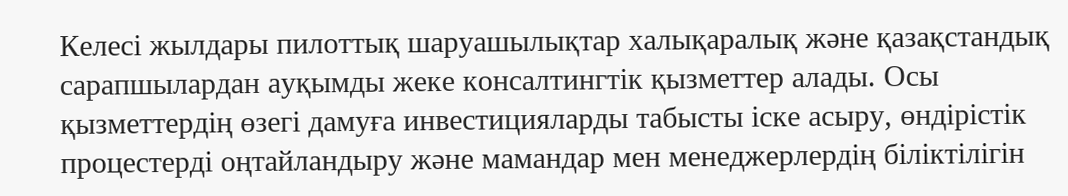Келесі жылдары пилоттық шаруашылықтар халықаралық және қазақстандық сарапшылардан ауқымды жеке консалтингтік қызметтер алады. Осы қызметтердің өзегі дамуға инвестицияларды табысты іске асыру, өндірістік процестерді оңтайландыру және мамандар мен менеджерлердің біліктілігін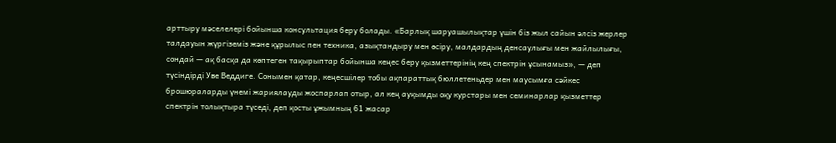арттыру мәселелері бойынша консультация беру болады. «Барлық шаруашылықтар үшін біз жыл сайын әлсіз жерлер талдауын жүргіземіз және құрылыс пен техника, азықтандыру мен өсіру, малдардың денсаулығы мен жайлылығы, сондай — ақ басқа да көптеген тақырыптар бойынша кеңес беру қызметтерінің кең спектрін ұсынамыз», — деп түсіндірді Уве Веддиге. Сонымен қатар, кеңесшілер тобы ақпараттық бюллетеньдер мен маусымға сәйкес брошюраларды үнемі жариялауды жоспарлап отыр, ал кең ауқымды оқу курстары мен семинарлар қызметтер спектрін толықтыра түседі, деп қосты ұжымның 61 жасар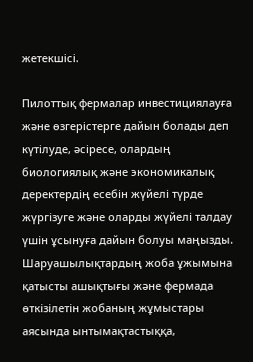жетекшісі.

Пилоттық фермалар инвестициялауға және өзгерістерге дайын болады деп күтілуде, әсіресе, олардың биологиялық және экономикалық деректердің есебін жүйелі түрде жүргізуге және оларды жүйелі талдау үшін ұсынуға дайын болуы маңызды. Шаруашылықтардың жоба ұжымына қатысты ашықтығы және фермада өткізілетін жобаның жұмыстары аясында ынтымақтастыққа,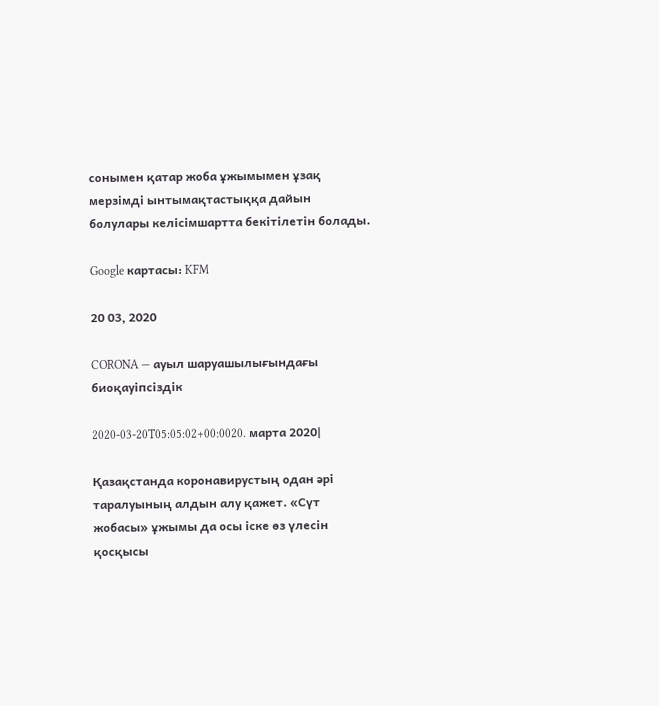сонымен қатар жоба ұжымымен ұзақ мерзімді ынтымақтастыққа дайын болулары келісімшартта бекітілетін болады.

Google картасы: KFM

20 03, 2020

CORONA — ауыл шаруашылығындағы биоқауіпсіздік

2020-03-20T05:05:02+00:0020. марта 2020|

Қазақстанда коронавирустың одан әрі таралуының алдын алу қажет. «Сүт жобасы» ұжымы да осы іске өз үлесін қосқысы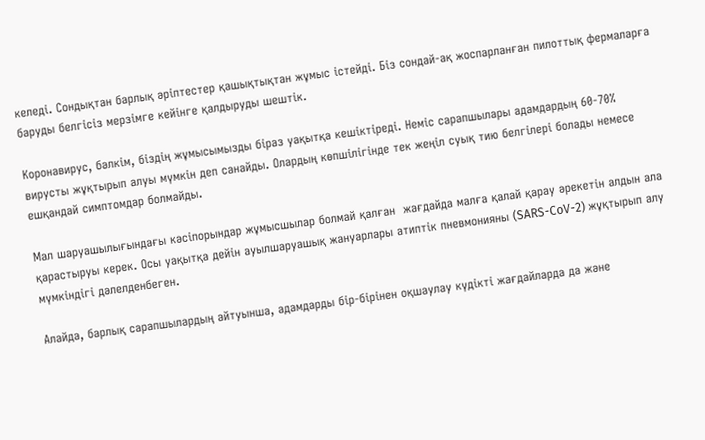келеді. Сондықтан барлық әріптестер қашықтықтан жұмыс істейді. Біз сондай-ақ жоспарланған пилоттық фермаларға баруды белгісіз мерзімге кейінге қалдыруды шештік.

Коронавирус, бәлкім, біздің жұмысымызды біраз уақытқа кешіктіреді. Неміс сарапшылары адамдардың 60-70% вирусты жұқтырып алуы мүмкін деп санайды. Олардың көпшілігінде тек жеңіл суық тию белгілері болады немесе ешқандай симптомдар болмайды.

Мал шаруашылығындағы кәсіпорындар жұмысшылар болмай қалған  жағдайда малға қалай қарау әрекетін алдын ала қарастыруы керек. Осы уақытқа дейін ауылшаруашық жануарлары атиптік пневмонияны (SARS-CoV-2) жұқтырып алу мүмкіндігі дәлелденбеген.

Алайда, барлық сарапшылардың айтуынша, адамдарды бір-бірінен оқшаулау күдікті жағдайларда да және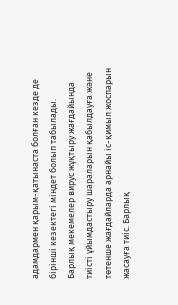адамдармен қарым-қатынаста болған кезде де бірінші кезектегі міндет болып табылады. Барлық мекемелер вирус жұқтыру жағдайында тиісті ұйымдастыру шараларын қабылдауға және төтенше жағдайларда арнайы іс-қимыл жоспарын жасауға тиіс. Барлық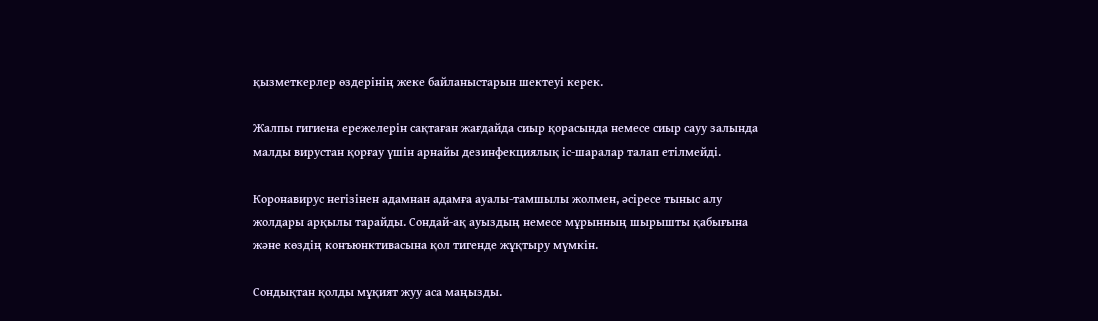қызметкерлер өздерінің жеке байланыстарын шектеуі керек.

Жалпы гигиена ережелерін сақтаған жағдайда сиыр қорасында немесе сиыр сауу залында малды вирустан қорғау үшін арнайы дезинфекциялық іс-шаралар талап етілмейді.

Коронавирус негізінен адамнан адамға ауалы-тамшылы жолмен, әсіресе тыныс алу жолдары арқылы тарайды. Сондай-ақ ауыздың немесе мұрынның шырышты қабығына және көздің конъюнктивасына қол тигенде жұқтыру мүмкін.

Сондықтан қолды мұқият жуу аса маңызды.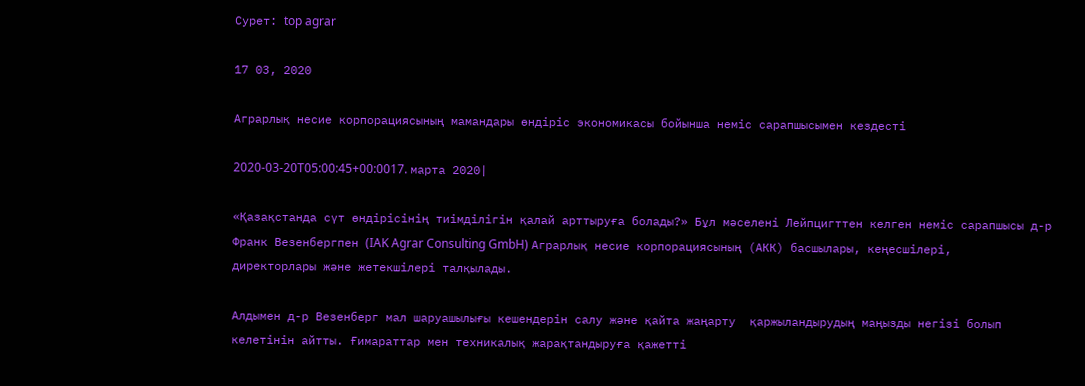Сурет: top agrar

17 03, 2020

Аграрлық несие корпорациясының мамандары өндіріс экономикасы бойынша неміс сарапшысымен кездесті

2020-03-20T05:00:45+00:0017. марта 2020|

«Қазақстанда сүт өндірісінің тиімділігін қалай арттыруға болады?» Бұл мәселені Лейпцигттен келген неміс сарапшысы д-р Франк Везенбергпен (IAK Agrar Consulting GmbH) Аграрлық несие корпорациясының (АКК) басшылары, кеңесшілері, директорлары және жетекшілері талқылады.

Алдымен д-р Везенберг мал шаруашылығы кешендерін салу және қайта жаңарту  қаржыландырудың маңызды негізі болып келетінін айтты. Ғимараттар мен техникалық жарақтандыруға қажетті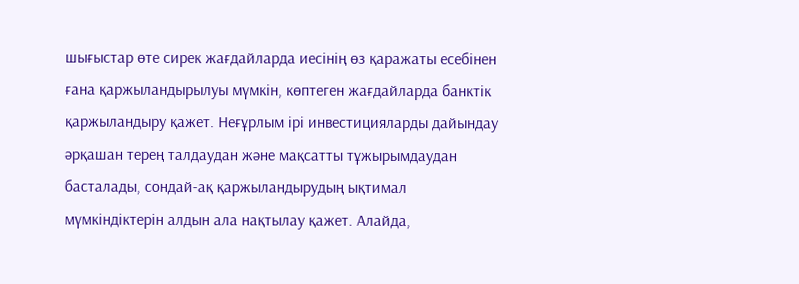шығыстар өте сирек жағдайларда иесінің өз қаражаты есебінен ғана қаржыландырылуы мүмкін, көптеген жағдайларда банктік қаржыландыру қажет. Неғұрлым ірі инвестицияларды дайындау әрқашан терең талдаудан және мақсатты тұжырымдаудан басталады, сондай-ақ қаржыландырудың ықтимал мүмкіндіктерін алдын ала нақтылау қажет. Алайда,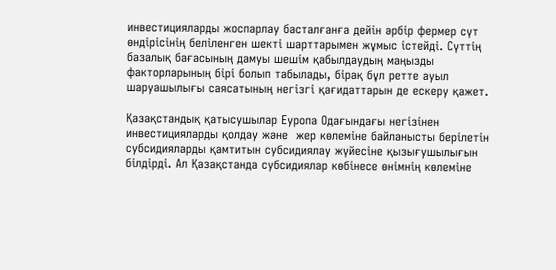инвестицияларды жоспарлау басталғанға дейін әрбір фермер сүт өндірісінің беліленген шекті шарттарымен жұмыс істейді. Сүттің базалық бағасының дамуы шешім қабылдаудың маңызды факторларының бірі болып табылады, бірақ бұл ретте ауыл шаруашылығы саясатының негізгі қағидаттарын де ескеру қажет.

Қазақстандық қатысушылар Еуропа Одағындағы негізінен инвестицияларды қолдау және  жер көлеміне байланысты берілетін субсидияларды қамтитын субсидиялау жүйесіне қызығушылығын білдірді. Ал Қазақстанда субсидиялар көбінесе өнімнің көлеміне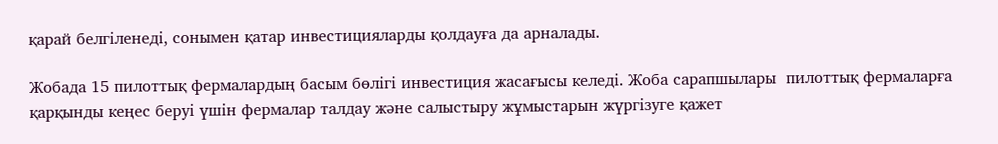қарай белгіленеді, сонымен қатар инвестицияларды қолдауға да арналады.

Жобада 15 пилоттық фермалардың басым бөлігі инвестиция жасағысы келеді. Жоба сарапшылары  пилоттық фермаларға қарқынды кеңес беруі үшін фермалар талдау және салыстыру жұмыстарын жүргізуге қажет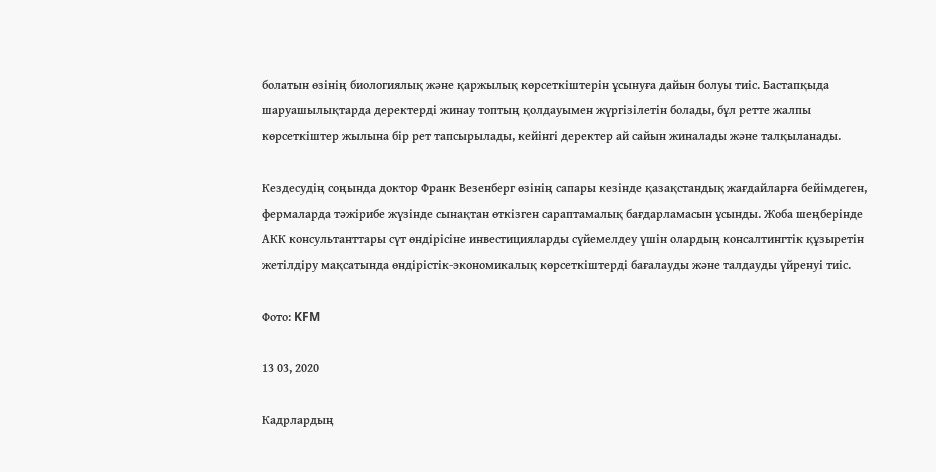болатын өзінің биологиялық және қаржылық көрсеткіштерін ұсынуға дайын болуы тиіс. Бастапқыда шаруашылықтарда деректерді жинау топтың қолдауымен жүргізілетін болады, бұл ретте жалпы көрсеткіштер жылына бір рет тапсырылады, кейінгі деректер ай сайын жиналады және талқыланады.

Кездесудің соңында доктор Франк Везенберг өзінің сапары кезінде қазақстандық жағдайларға бейімдеген, фермаларда тәжірибе жүзінде сынақтан өткізген сараптамалық бағдарламасын ұсынды. Жоба шеңберінде АКК консультанттары сүт өндірісіне инвестицияларды сүйемелдеу үшін олардың консалтингтік құзыретін жетілдіру мақсатында өндірістік-экономикалық көрсеткіштерді бағалауды және талдауды үйренуі тиіс.

Фото: KFM

13 03, 2020

Кадрлардың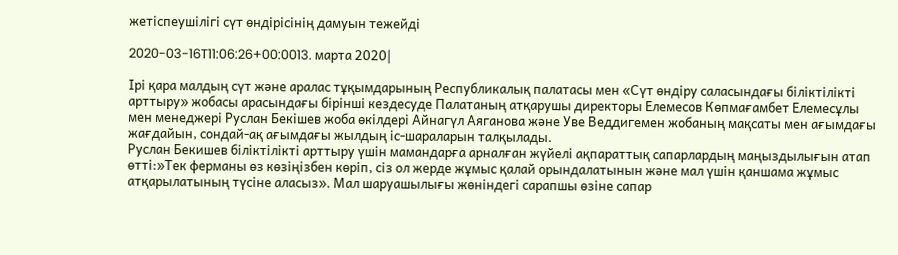жетіспеушілігі сүт өндірісінің дамуын тежейді

2020-03-16T11:06:26+00:0013. марта 2020|

Ірі қара малдың сүт және аралас тұқымдарының Республикалық палатасы мен «Сүт өндіру саласындағы біліктілікті арттыру» жобасы арасындағы бірінші кездесуде Палатаның атқарушы директоры Елемесов Көпмағамбет Елемесұлы мен менеджері Руслан Бекішев жоба өкілдері Айнагүл Аяганова және Уве Веддигемен жобаның мақсаты мен ағымдағы жағдайын, сондай-ақ ағымдағы жылдың іс-шараларын талқылады.
Руслан Бекишев біліктілікті арттыру үшін мамандарға арналған жүйелі ақпараттық сапарлардың маңыздылығын атап өтті:»Тек ферманы өз көзіңізбен көріп, сіз ол жерде жұмыс қалай орындалатынын және мал үшін қаншама жұмыс атқарылатының түсіне аласыз». Мал шаруашылығы жөніндегі сарапшы өзіне сапар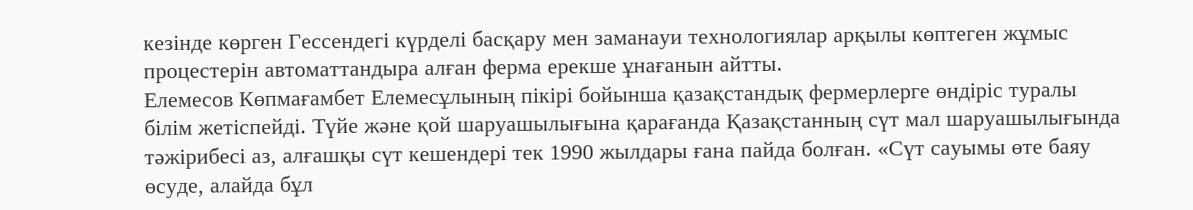кезінде көрген Гессендегі күрделі басқару мен заманауи технологиялар арқылы көптеген жұмыс процестерін автоматтандыра алған ферма ерекше ұнағанын айтты.
Елемесов Көпмағамбет Елемесұлының пікірі бойынша қазақстандық фермерлерге өндіріс туралы білім жетіспейді. Түйе және қой шаруашылығына қарағанда Қазақстанның сүт мал шаруашылығында тәжірибесі аз, алғашқы сүт кешендері тек 1990 жылдары ғана пайда болған. «Сүт сауымы өте баяу өсуде, алайда бұл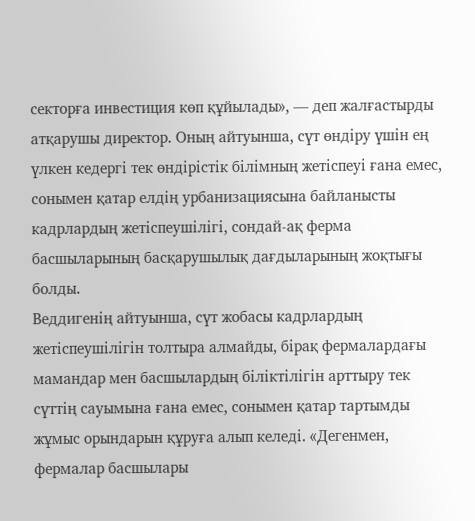секторға инвестиция көп құйылады», — деп жалғастырды атқарушы директор. Оның айтуынша, сүт өндіру үшін ең үлкен кедергі тек өндірістік білімның жетіспеуі ғана емес, сонымен қатар елдің урбанизациясына байланысты кадрлардың жетіспеушілігі, сондай-ақ ферма басшыларының басқарушылық дағдыларының жоқтығы болды.
Веддигенің айтуынша, сүт жобасы кадрлардың жетіспеушілігін толтыра алмайды, бірақ фермалардағы мамандар мен басшылардың біліктілігін арттыру тек сүттің сауымына ғана емес, сонымен қатар тартымды жұмыс орындарын құруға алып келеді. «Дегенмен, фермалар басшылары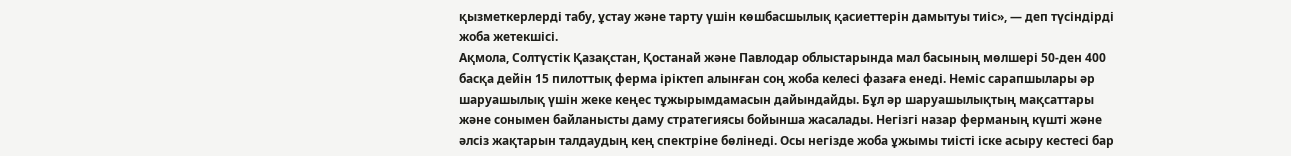қызметкерлерді табу, ұстау және тарту үшін көшбасшылық қасиеттерін дамытуы тиіс», — деп түсіндірді жоба жетекшісі.
Ақмола, Солтүстік Қазақстан, Қостанай және Павлодар облыстарында мал басының мөлшері 50-ден 400 басқа дейін 15 пилоттық ферма іріктеп алынған соң жоба келесі фазаға енеді. Неміс сарапшылары әр шаруашылық үшін жеке кеңес тұжырымдамасын дайындайды. Бұл әр шаруашылықтың мақсаттары және сонымен байланысты даму стратегиясы бойынша жасалады. Негізгі назар ферманың күшті және әлсіз жақтарын талдаудың кең спектріне бөлінеді. Осы негізде жоба ұжымы тиісті іске асыру кестесі бар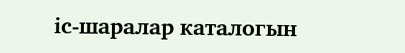іс-шаралар каталогын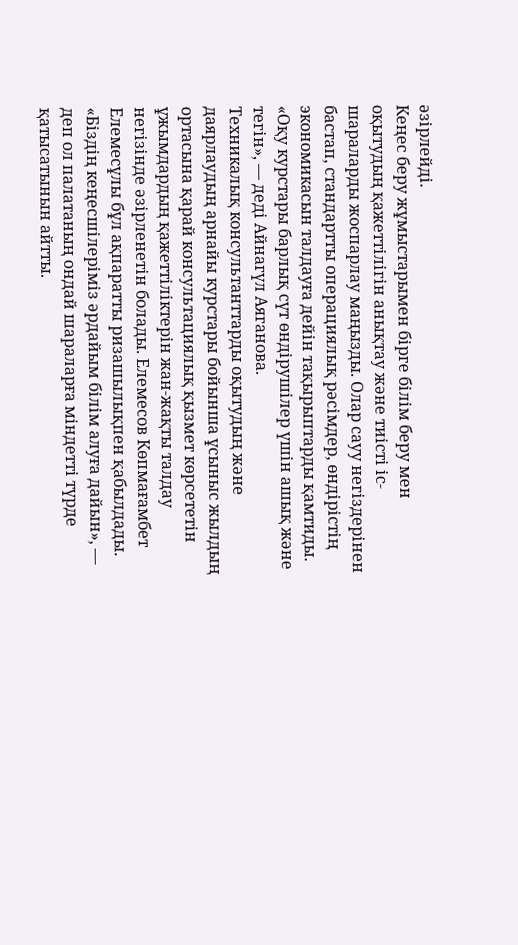әзірлейді.
Кеңес беру жұмыстарымен бірге білім беру мен оқытудың қажеттілігін анықтау және тиісті іс-шараларды жоспарлау маңызды. Олар сауу негіздерінен бастап, стандартты операциялық рәсімдер, өндірістің экономикасын талдауға дейін тақырыптарды қамтиды. «Оқу курстары барлық сүт өндірушілер үшін ашық және тегін», — деді Айнагүл Аяганова.
Техникалық консультанттарды оқытудың және даярлаудың арнайы курстары бойынша ұсыныс жылдың ортасына қарай консультациялық қызмет көрсететін ұжымдардың қажеттіліктерін жан-жақты талдау негізінде әзірленетін болады. Елемесов Көпмағамбет Елемесұлы бұл ақпаратты ризашылықпен қабылдады. «Біздің кеңесшілеріміз әрдайым білім алуға дайын», — деп ол палатаның ондай шараларға міндетті түрде қатысатынын айтты.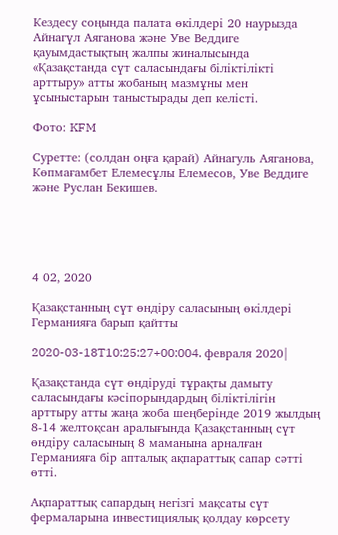Кездесу соңында палата өкілдері 20 наурызда Айнагүл Аяганова және Уве Веддиге қауымдастықтың жалпы жиналысында «Қазақстанда сүт саласындағы біліктілікті арттыру» атты жобаның мазмұны мен ұсыныстарын таныстырады деп келісті.

Фото: KFM

Суретте: (солдан оңға қарай) Айнагуль Аяганова, Көпмағамбет Елемесұлы Елемесов, Уве Веддиге және Руслан Бекишев.





4 02, 2020

Қазақстанның сүт өндіру саласының өкілдері Германияға барып қайтты

2020-03-18T10:25:27+00:004. февраля 2020|

Қазақстанда сүт өндіруді тұрақты дамыту саласындағы кәсіпорындардың біліктілігін арттыру атты жаңа жоба шеңберінде 2019 жылдың 8-14 желтоқсан аралығында Қазақстанның сүт өндіру саласының 8 маманына арналған Германияға бір апталық ақпараттық сапар сәтті өтті.

Ақпараттық сапардың негізгі мақсаты сүт фермаларына инвестициялық қолдау көрсету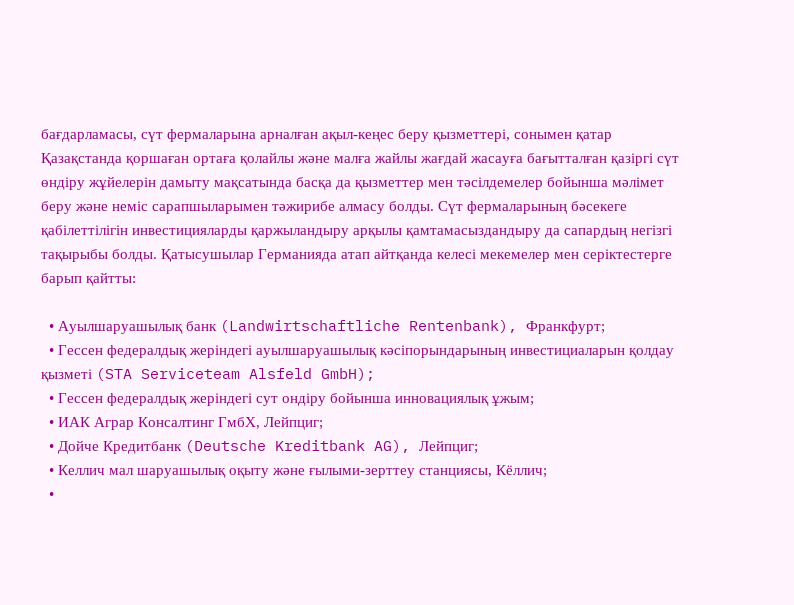бағдарламасы, сүт фермаларына арналған ақыл-кеңес беру қызметтері, сонымен қатар Қазақстанда қоршаған ортаға қолайлы және малға жайлы жағдай жасауға бағытталған қазіргі сүт өндіру жұйелерін дамыту мақсатында басқа да қызметтер мен тәсілдемелер бойынша мәлімет беру және неміс сарапшыларымен тәжирибе алмасу болды. Сүт фермаларының бәсекеге қабілеттілігін инвестицияларды қаржыландыру арқылы қамтамасыздандыру да сапардың негізгі тақырыбы болды. Қатысушылар Германияда атап айтқанда келесі мекемелер мен серіктестерге барып қайтты:

  • Ауылшаруашылық банк (Landwirtschaftliche Rentenbank), Франкфурт;
  • Гессен федералдық жеріндегі ауылшаруашылық кәсіпорындарының инвестициаларын қолдау қызметі (STA Serviceteam Alsfeld GmbH);
  • Гессен федералдық жеріндегі сут ондіру бойынша инновациялық ұжым;
  • ИАК Аграр Консалтинг ГмбХ, Лейпциг;
  • Дойче Кредитбанк (Deutsche Kreditbank AG), Лейпциг;
  • Келлич мал шаруашылық оқыту және ғылыми-зерттеу станциясы, Кёллич;
  •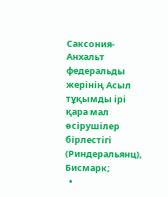Саксония-Анхальт федеральды жерінің Асыл тұқымды ірі қара мал өсірушілер бірлестігі (Риндеральянц), Бисмарк;
  •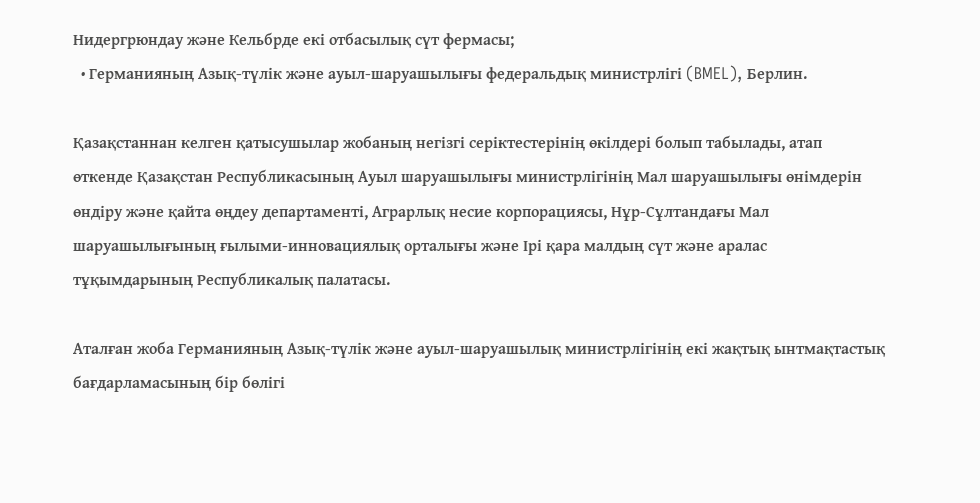Нидергрюндау және Кельбрде екі отбасылық сүт фермасы;
  • Германияның Азық-түлік және ауыл-шаруашылығы федеральдық министрлігі (BMEL), Берлин.

Қазақстаннан келген қатысушылар жобаның негізгі серіктестерінің өкілдері болып табылады, атап өткенде Қазақстан Республикасының Ауыл шаруашылығы министрлігінің Мал шаруашылығы өнімдерін өндіру және қайта өңдеу департаменті, Аграрлық несие корпорациясы, Нұр-Сұлтандағы Мал шаруашылығының ғылыми-инновациялық орталығы және Ірі қара малдың сүт және аралас тұқымдарының Республикалық палатасы.

Аталған жоба Германияның Азық-түлік және ауыл-шаруашылық министрлігінің екі жақтық ынтмақтастық бағдарламасының бір бөлігі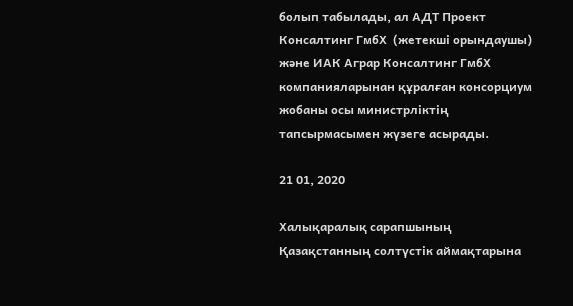болып табылады, ал АДТ Проект Консалтинг ГмбХ  (жетекші орындаушы) және ИАК Аграр Консалтинг ГмбХ компанияларынан құралған консорциум жобаны осы министрліктің тапсырмасымен жүзеге асырады.

21 01, 2020

Халықаралық сарапшының Қазақстанның солтүстік аймақтарына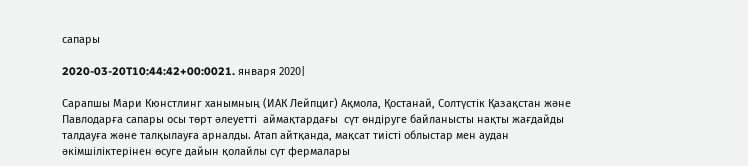сапары

2020-03-20T10:44:42+00:0021. января 2020|

Сарапшы Мари Кюнстлинг ханымның (ИАК Лейпциг) Ақмола, Қостанай, Солтүстік Қазақстан және Павлодарға сапары осы төрт әлеуетті  аймақтардағы  сүт өндіруге байланысты нақты жағдайды талдауға және талқылауға арналды. Атап айтқанда, мақсат тиісті облыстар мен аудан әкімшіліктерінен өсуге дайын қолайлы сүт фермалары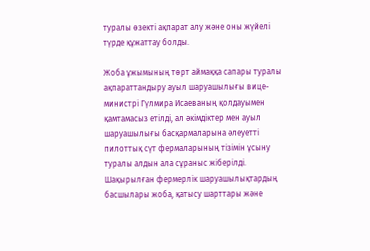туралы өзекті ақпарат алу және оны жүйелі түрде құжаттау болды.

Жоба ұжымының төрт аймаққа сапары туралы ақпараттандыру ауыл шаруашылығы вице-министрі Гүлмира Исаеваның қолдауымен қамтамасыз етілді, ал әкімдіктер мен ауыл шаруашылығы басқармаларына әлеуетті пилоттық сүт фермаларының тізімін ұсыну туралы алдын ала сұраныс жіберілді. Шақырылған фермерлік шаруашылықтардың басшылары жоба, қатысу шарттары және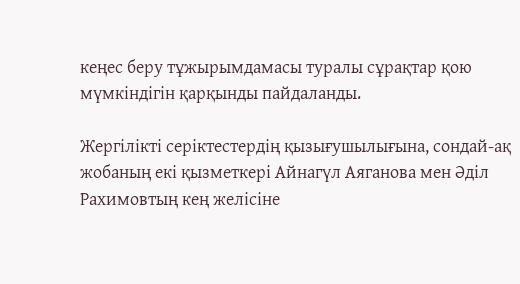кеңес беру тұжырымдамасы туралы сұрақтар қою мүмкіндігін қарқынды пайдаланды.

Жергілікті серіктестердің қызығушылығына, сондай-ақ жобаның екі қызметкері Айнагүл Аяганова мен Әділ Рахимовтың кең желісіне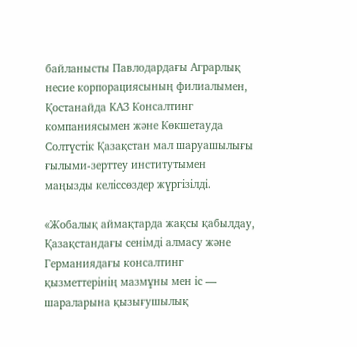байланысты Павлодардағы Аграрлық несие корпорациясының филиалымен, Қостанайда KАЗ Консалтинг компаниясымен және Көкшетауда Солтүстік Қазақстан мал шаруашылығы ғылыми-зерттеу институтымен маңызды келіссөздер жүргізілді.

«Жобалық аймақтарда жақсы қабылдау, Қазақстандағы сенімді алмасу және Германиядағы консалтинг қызметтерінің мазмұны мен іс — шараларына қызығушылық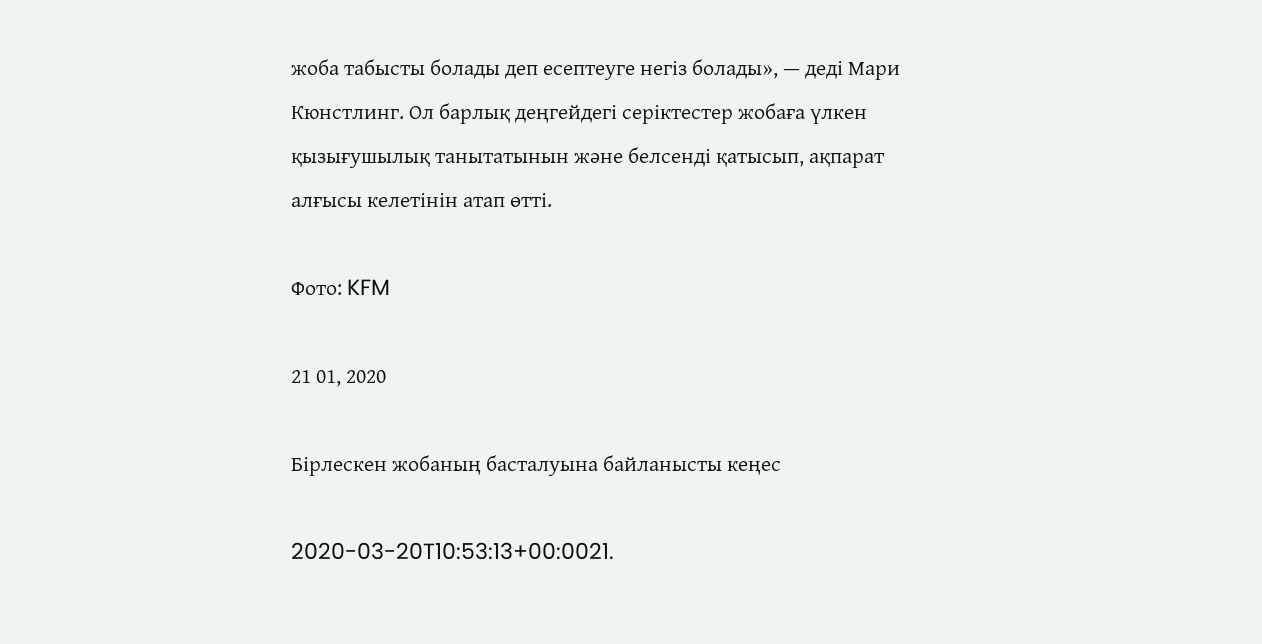жоба табысты болады деп есептеуге негіз болады», — деді Мари Кюнстлинг. Ол барлық деңгейдегі серіктестер жобаға үлкен қызығушылық танытатынын және белсенді қатысып, ақпарат алғысы келетінін атап өтті.

Фото: KFM

21 01, 2020

Бірлескен жобаның басталуына байланысты кеңес

2020-03-20T10:53:13+00:0021.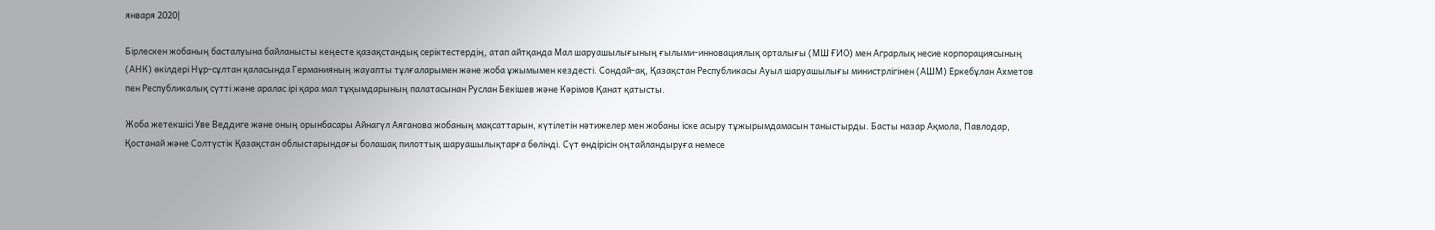января 2020|

Бірлескен жобаның басталуына байланысты кеңесте қазақстандық серіктестердің, атап айтқанда Мал шаруашылығының ғылыми-инновациялық орталығы (МШ ҒИО) мен Аграрлық несие корпорациясының (АНК) өкілдері Нұр-сұлтан қаласында Германияның жауапты тұлғаларымен және жоба ұжымымен кездесті. Сондай-ақ, Қазақстан Республикасы Ауыл шаруашылығы министрлігінен (АШМ) Еркебұлан Ахметов пен Республикалық сүтті және аралас ірі қара мал тұқымдарының палатасынан Руслан Бекішев және Кәрімов Қанат қатысты.

Жоба жетекшісі Уве Веддиге және оның орынбасары Айнагүл Аяганова жобаның мақсаттарын, күтілетін нәтижелер мен жобаны іске асыру тұжырымдамасын таныстырды. Басты назар Ақмола, Павлодар, Қостанай және Солтүстік Қазақстан облыстарындағы болашақ пилоттық шаруашылықтарға бөлінді. Сүт өндірісін оңтайландыруға немесе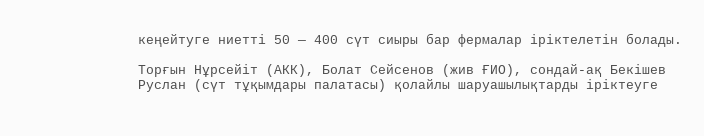кеңейтуге ниетті 50 — 400 сүт сиыры бар фермалар іріктелетін болады.

Торғын Нұрсейіт (АКК), Болат Сейсенов (жив ҒИО), сондай-ақ Бекішев Руслан (сүт тұқымдары палатасы) қолайлы шаруашылықтарды іріктеуге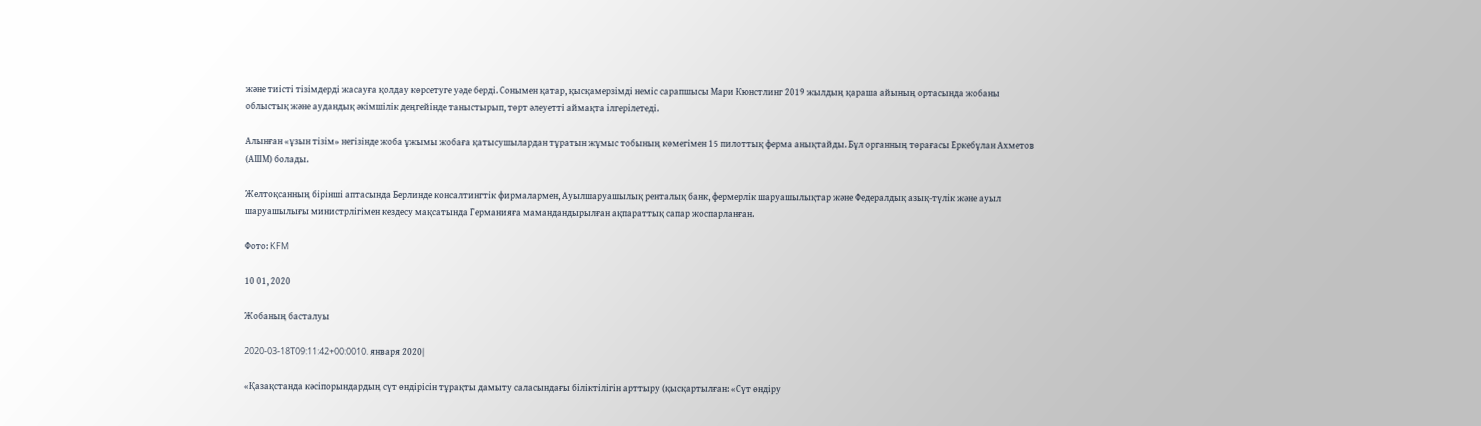және тиісті тізімдерді жасауға қолдау көрсетуге уәде берді. Сонымен қатар, қысқамерзімді неміс сарапшысы Мари Кюнстлинг 2019 жылдың қараша айының ортасында жобаны облыстық және аудандық әкімшілік деңгейінде таныстырып, төрт әлеуетті аймақта ілгерілетеді.

Алынған «ұзын тізім» негізінде жоба ұжымы жобаға қатысушылардан тұратын жұмыс тобының көмегімен 15 пилоттық ферма анықтайды. Бұл органның төрағасы Еркебұлан Ахметов (АШМ) болады.

Желтоқсанның бірінші аптасында Берлинде консалтингтік фирмалармен, Ауылшаруашылық ренталық банк, фермерлік шаруашылықтар және Федералдық азық-түлік және ауыл шаруашылығы министрлігімен кездесу мақсатында Германияға мамандандырылған ақпараттық сапар жоспарланған.

Фото: KFM

10 01, 2020

Жобаның басталуы

2020-03-18T09:11:42+00:0010. января 2020|

«Қазақстанда кәсіпорындардың сүт өндірісін тұрақты дамыту саласындағы біліктілігін арттыру (қысқартылған: «Сүт өндіру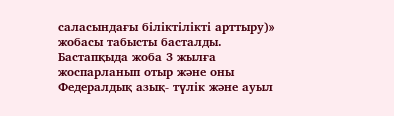саласындағы біліктілікті арттыру)» жобасы табысты басталды. Бастапқыда жоба 3 жылға жоспарланып отыр және оны Федералдық азық- түлік және ауыл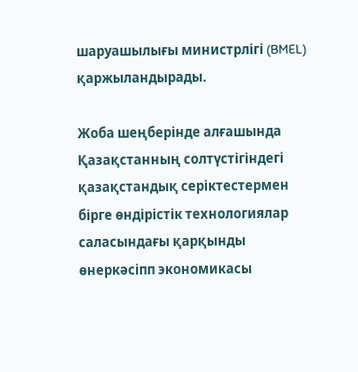шаруашылығы министрлігі (BMEL) қаржыландырады.

Жоба шеңберінде алғашында Қазақстанның солтүстігіндегі қазақстандық серіктестермен бірге өндірістік технологиялар саласындағы қарқынды өнеркәсіпп экономикасы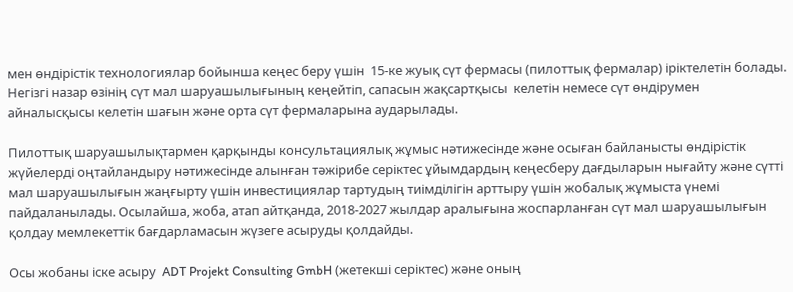мен өндірістік технологиялар бойынша кеңес беру үшін  15-ке жуық сүт фермасы (пилоттық фермалар) іріктелетін болады. Негізгі назар өзінің сүт мал шаруашылығының кеңейтіп, сапасын жақсартқысы  келетін немесе сүт өндірумен айналысқысы келетін шағын және орта сүт фермаларына аударылады.

Пилоттық шаруашылықтармен қарқынды консультациялық жұмыс нәтижесінде және осыған байланысты өндірістік жүйелерді оңтайландыру нәтижесінде алынған тәжірибе серіктес ұйымдардың кеңесберу дағдыларын нығайту және сүтті мал шаруашылығын жаңғырту үшін инвестициялар тартудың тиімділігін арттыру үшін жобалық жұмыста үнемі пайдаланылады. Осылайша, жоба, атап айтқанда, 2018-2027 жылдар аралығына жоспарланған сүт мал шаруашылығын қолдау мемлекеттік бағдарламасын жүзеге асыруды қолдайды.

Осы жобаны іске асыру  ADT Projekt Consulting GmbH (жетекші серіктес) және оның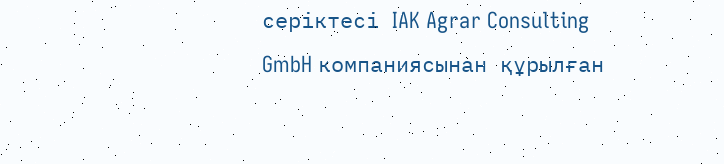серіктесі IAK Agrar Consulting GmbH компаниясынан құрылған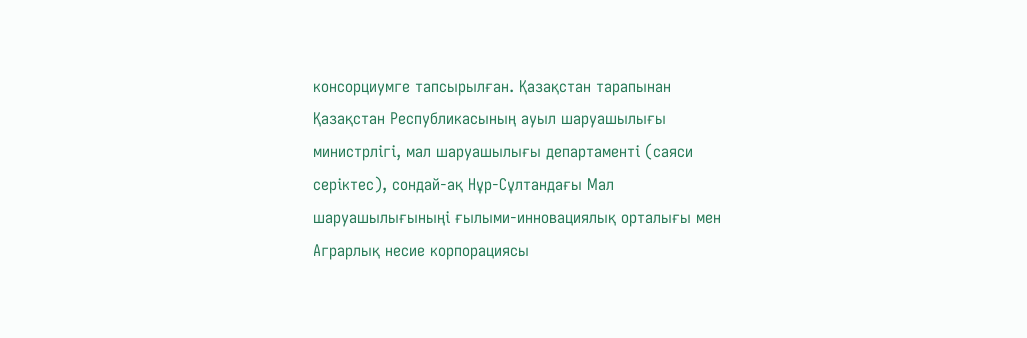консорциумге тапсырылған. Қазақстан тарапынан Қазақстан Республикасының ауыл шаруашылығы министрлігі, мал шаруашылығы департаменті (саяси серіктес), сондай-ақ Нұр-Сұлтандағы Мал шаруашылығыныңі ғылыми-инновациялық орталығы мен Аграрлық несие корпорациясы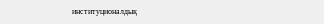институционалдық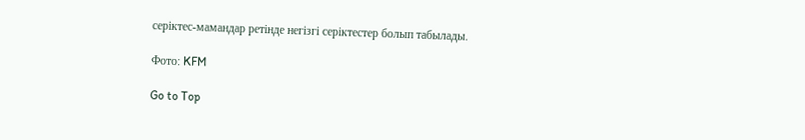серіктес-мамандар ретінде негізгі серіктестер болып табылады.

Фото: KFM

Go to Top